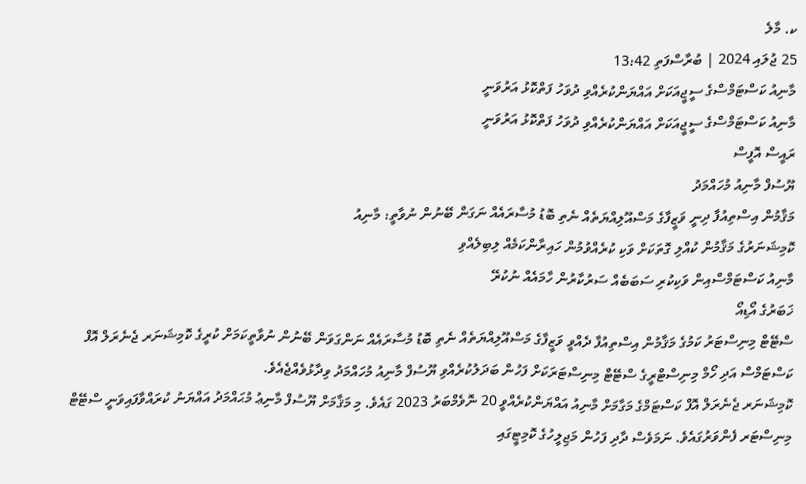ކ. މާލެ
25 ޖުލައި 2024 | ބުރާސްފަތި 13:42
މާނިއު ކަސްޓަމްސްގެ ސީޖީއަކަށް އައްޔަންކުރެއްވި ދުވަހު ފަތްކޮޅު އަރުވަނީ
މާނިއު ކަސްޓަމްސްގެ ސީޖީއަކަށް އައްޔަންކުރެއްވި ދުވަހު ފަތްކޮޅު އަރުވަނީ
ރައީސް އޮފީސް
ޔޫސުފް މާނިއު މުހައްމަދު
މަޤާމުން އިސްތިއުފާ ދިނީ ވަޒީފާގެ މަސްއޫލިއްޔަތެއް ނެތި ބޮޑު މުސާރައެއް ނަގަން ބޭނުން ނުވާތީ: މާނިއު
ކޮމިޝަނަރުގެ މަޤާމުން ކުއްލި ގޮތަކަށް ވަކި ކުރެއްވުމުން ހައިރާންކަމެއް ލިބިލެއްވި
މާނިއު ކަސްޓަމްސްއިން ވަކިކުރި ސަބަބެއް ސަރުކާރުން ހާމައެއް ނުކުރޭ
ޚަބަރުގެ އޯޑިއޯ
ސްޓޭޓް މިނިސްޓަރު ކަމުގެ މަޤާމުން އިސްތިއުފާ ދެއްވީ ވަޒީފާގެ މަސްއޫލިއްޔަތެއް ނެތި ބޮޑު މުސާރައެއް ނަންގަވަން ބޭނުން ނުވާތީކަމަށް ކުރީގެ ކޮމިޝަނަރ ޖެނެރަލް އޮފް ކަސްޓަމްސް އަދި ހޯމް މިނިސްޓްރީގެ ސްޓޭޓް މިނިސްޓަރަކަށް ފަހުން ބަދަލުކުރެއްވި ޔޫސުފް މާނިއު މުހައްމަދު ވިދާޅުވެއްޖެއެވެ.
ކޮމިޝަނަރ ޖެނެރަލް އޮފް ކަސްޓަމްގެ މަގާމަށް މާނިއު އައްޔަންކުރެއްވީ 20 ނޮވެމްބަރު 2023 ގައެވެ. މި މަޤާމަށް ޔޫސުފް މާނިޢު މުޙައްމަދު އައްޔަނު ކުރައްވާފައިވަނީ ސްޓޭޓް މިނިސްޓަރ ފެންވަރުގައެވެ. ނަމަވެސް ދާދި ފަހުން މަޖިލީހުގެ ކޮމިޓީގައި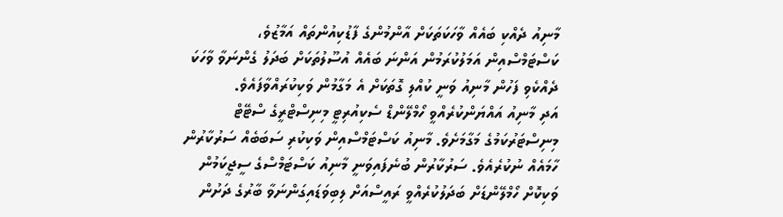މާނިއު ދެއްކި ބައެއް ވާހަކަތަކަށް އާންމުންގެ ފާޑުކިއުންތައް އަމާޒުވެ، ކަސްޓަމްސްއިން އަމަލުކުރަމުން އަންނަ ބައެއް އުސޫލުތަކަށް ބަދަލު ގެންނަވާ ވާހަކަ ދެއްކެވި ފަހުން މާނިއު ވަނީ ކުއްލި ގޮތަކަށް އެ މަގާމުން ވަކިކުރައްވާފައެވެ.
އަދި މާނިއު އައްޔަންކުރެއްވީ ހޯމްލޭންޑް ސެކިއުރިޓީ މިނިސްޓްރީގެ ސްޓޭޓް މިނިސްޓަރުކަމުގެ މަގާމަށެވެ. މާނިއު ކަސްޓަމްސްއިން ވަކިކުރި ސަބަބެއް ސަރުކާރުން ހާމައެއް ނުކުރެއެވެ. ސަރުކާރުން ބުނެފައިވަނީ މާނިއު ކަސްޓަމްސްގެ ސީޖީކަމުން ވަކިކޮށް ހޯމްލޭންޑަށް ބަދަލުކުރެއްވީ ރައީސްއަށް ލިބިވަޑައިގަންނަވާ ބާރުގެ ދަށުން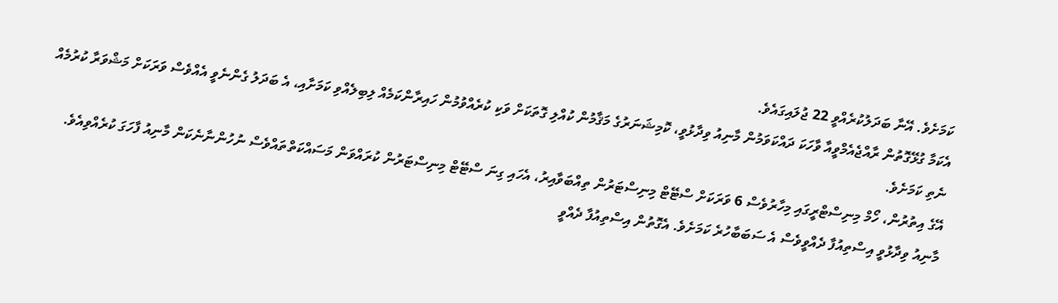ކަމަށެވެ. އޭނާ ބަދަލުކުރެއްވީ 22 ޖުލައިގައެވެ.
އެކަމާ ގުޅޭގޮތުން ރާއްޖެއެމްވީއާ ވާހަކަ ދައްކަވަމުން މާނިއު ވިދާޅުވީ، ކޮމިޝަނަރުގެ މަޤާމުން ކުއްލި ގޮތަކަށް ވަކި ކުރެއްވުމުން ހައިރާންކަމެއް ލިބިލެއްވި ކަމަށާއި، އެ ބަދަލު ގެންނެވީ އެއްވެސް ވަރަކަށް މަޝްވަރާ ކުރުމެއް ނެތި ކަމަށެވެ.
އޭގެ އިތުރުން، ހޯމް މިނިސްޓްރީގައި މިހާރުވެސް 6 ވަރަކަށް ސްޓޭޓް މިނިސްޓަރުން ތިއްބަވާއިރު، އެހައި ގިނަ ސްޓޭޓް މިނިސްޓަރުން ކުރައްވަން މަސައްކަތްތައްވެސް ނުހުންނާނެކަން މާނިއު ފާހަގަ ކުރެއްވިއެވެ.
މާނިއު ވިދާޅުވީ އިސްތިއުފާ ދެއްވީވެސް އެ ސަބަބާހުރެ ކަމަށެވެ. އެގޮތުން އިސްތިއުފާ ދެއްވީ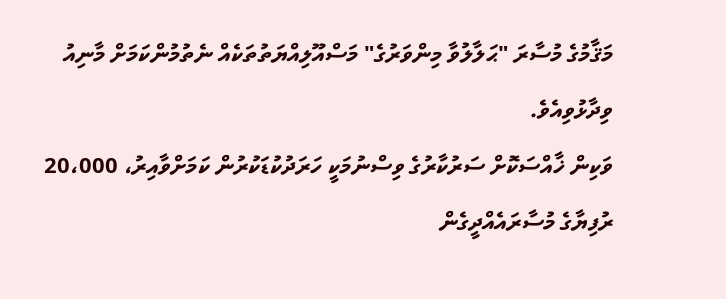މަޤާމުގެ މުސާރަ "ޙަލާލުވާ މިންވަރުގެ" މަސްއޫލިއްޔަތުތަކެއް ނެތުމުންކަމަށް މާނިއު ވިދާޅުވިއެވެ.
ވަކިން ޚާއްސަކޮށް ސަރުކާރުގެ ވިސްނުމަކީ ހަރަދުކުޑަކުރުން ކަމަށްވާއިރު، 20،000 ރުފިޔާގެ މުސާރައެއްދީގެން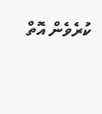ކުރެވެން އޮތް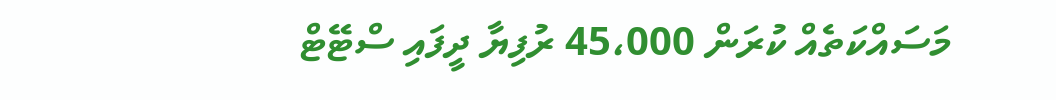މަސައްކަތެއް ކުރަން 45،000 ރުފިޔާ ދީފައި ސްޓޭޓް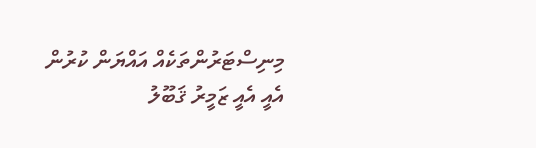މިނިސްޓަރުންތަކެއް އައްޔަން ކުރުން އެއީ އެއީ ޒަމީރު ޤަބޫލު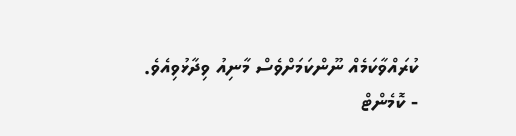ކުރައްވާކަމެއް ނޫންކަމަށްވެސް މާނިއު ވިދާޅުވިއެވެ.
- ކޮމެންޓް